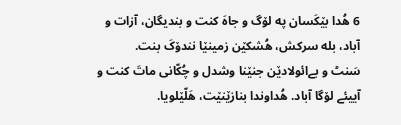6 هُدا بێکَسان په لۆگ و جاهَ کنت و بندیگان، آزات و آباد، بله سرکش، هُشکێن زمینێا نندۆکَ بنت.
سَنٹ و بےائولادێن جنێنا وشدل و چُکّانی ماتَ کنت و آییئے لۆگا آباد. هُداوندا بنازێنێت، هَلّێلویا.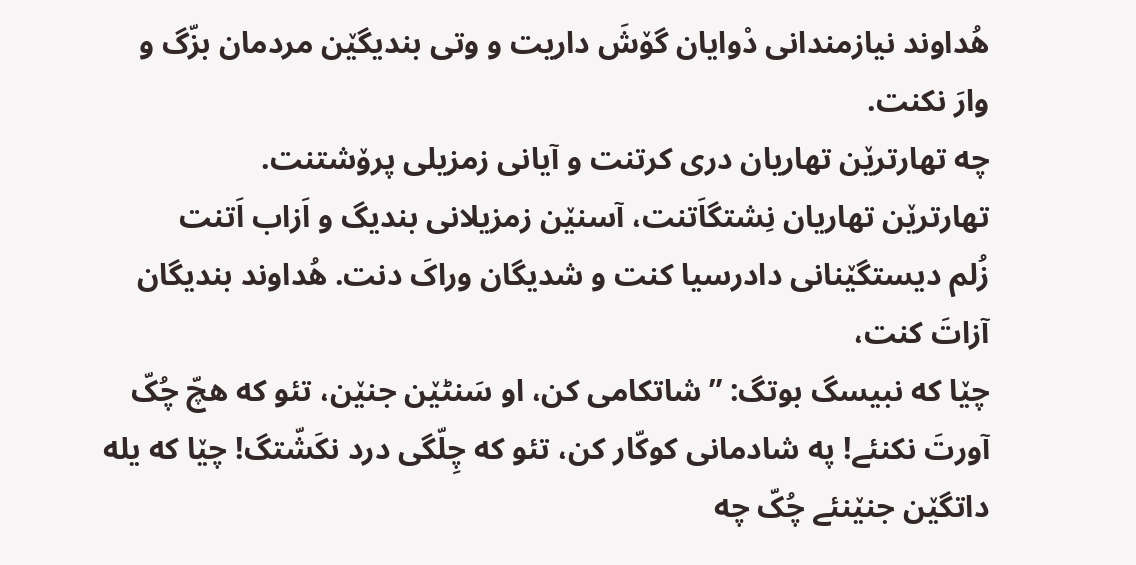هُداوند نیازمندانی دْوایان گۆشَ داریت و وتی بندیگێن مردمان بزّگ و وارَ نکنت.
چه تهارترێن تهاریان دری کرتنت و آیانی زمزیلی پرۆشتنت.
تهارترێن تهاریان نِشتگاَتنت، آسنێن زمزیلانی بندیگ و اَزاب اَتنت
زُلم دیستگێنانی دادرسیا کنت و شدیگان وراکَ دنت. هُداوند بندیگان آزاتَ کنت،
چێا که نبیسگ بوتگ: ”شاتکامی کن، او سَنٹێن جنێن، تئو که هچّ چُکّ آورتَ نکنئے! په شادمانی کوکّار کن، تئو که چِلّگی درد نکَشّتگ! چێا که یله داتگێن جنێنئے چُکّ چه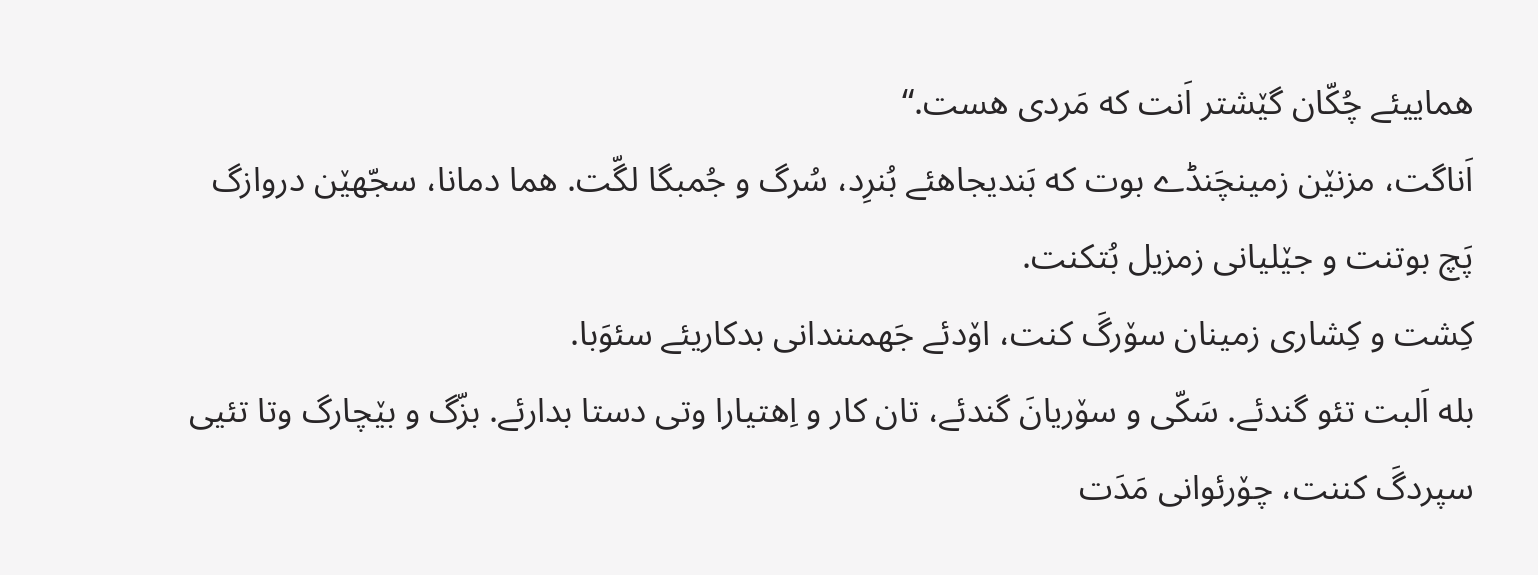هماییئے چُکّان گێشتر اَنت که مَردی هست.“
اَناگت، مزنێن زمینچَنڈے بوت که بَندیجاهئے بُنرِد، سُرگ و جُمبگا لگّت. هما دمانا، سجّهێن دروازگ پَچ بوتنت و جێلیانی زمزیل بُتکنت.
کِشت و کِشاری زمینان سۆرگَ کنت، اۆدئے جَهمنندانی بدکاریئے سئوَبا.
بله اَلبت تئو گندئے. سَکّی و سۆریانَ گندئے، تان کار و اِهتیارا وتی دستا بدارئے. بزّگ و بێچارگ وتا تئیی سپردگَ کننت، چۆرئوانی مَدَت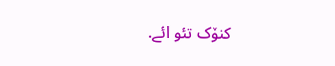کنۆک تئو ائے.